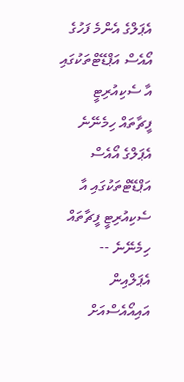އެޕަލްގެ އެންމެ ފަހުގެ އޯއެސް އަޕްޑޭޓްތަކުގައި އާ ސެކިއުރިޓީ ފީޗާތައް ހިމެނޭނެ
އެޕަލްގެ އޯއެސް އަޕްޑޭޓްތަކުގައި އާ ސެކިއުރިޓީ ފީޗާތައް ހިމެނޭނެ --
އެޕަލްއިން އައިއޯއެސްއަށް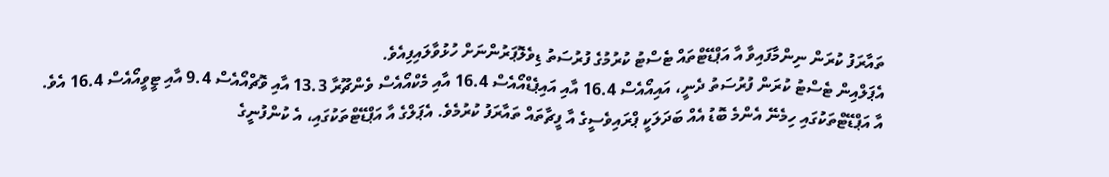ތައާރަފު ކުރަން ނިންމާފައިވާ އާ އަޕްޑޭޓްތައް ޓެސްޓު ކުރުމުގެ ފުރުސަތު ޑިވެލޮޕަރުންނަށް ހުޅުވާލައިފިއެވެ.
އެޕަލްއިން ޓެސްޓު ކުރަން ފުރުސަތު ދެނީ، އައިއޯއެސް 16.4 އާއި އައިޕެޑްއޯއެސް 16.4 އާއި މެކްއޯއެސް ވެންޗޫރާ 13.3 އާއި ވޮޗްއޯއެސް 9.4 އާއި ޓީވީއޯއެސް 16.4 އެވެ.
އާ އަޕްޑޭޓްތަކުގައި ހިމެނޭ އެންމެ ބޮޑު އެއް ބަދަލަކީ ޕްރައިވެސީގެ އާ ފީޗާތައް ތައާރަފު ކުރުމެވެ. އެޕަލްގެ އާ އަޕްޑޭޓްތަކުގައި، އެ ކުންފުނީގެ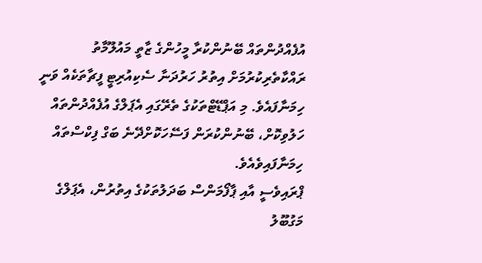އުފެއްދުންތައް ބޭނުންކުރާ މީހުންގެ ޒާތީ މައުލޫމާތު ރައްކާތެރިކުރުމަށް އިތުރު ހަރުދަނާ ސެކިއުރިޓީ ފީޗާތަކެއް ވަނީ ހިމަނާފައެވެ. މި އަޕްޑޭޓްތަކުގެ ތެރޭގައި އެޕަލްގެ އުފެއްދުންތައް ހަލުވިކޮށް، ބޭނުންކުރަން ފަސޭހަކޮށްދޭނެ ބަގް ފިކްސްތައް ހިމަނާފައިވެއެވެ.
ޕްރައިވެސީ އާއި ޕާފޯމަންސް ބަދަލުތަކުގެ އިތުރުން، އެޕަލްގެ މަގުބޫލު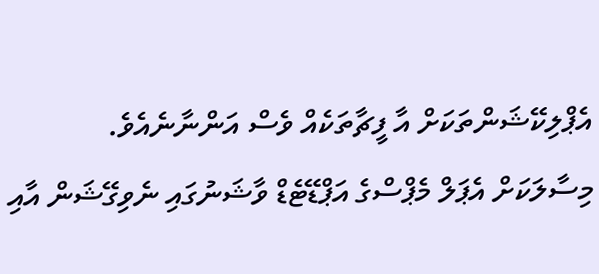އެޕްލިކޭޝަންތަކަށް އާ ފީޗާތަކެއް ވެސް އަންނާނެއެވެ. މިސާލަކަށް އެޕަލް މެޕްސްގެ އަޕްޑޭޓެޑް ވާޝަނުގައި ނެވިގޭޝަން އާއި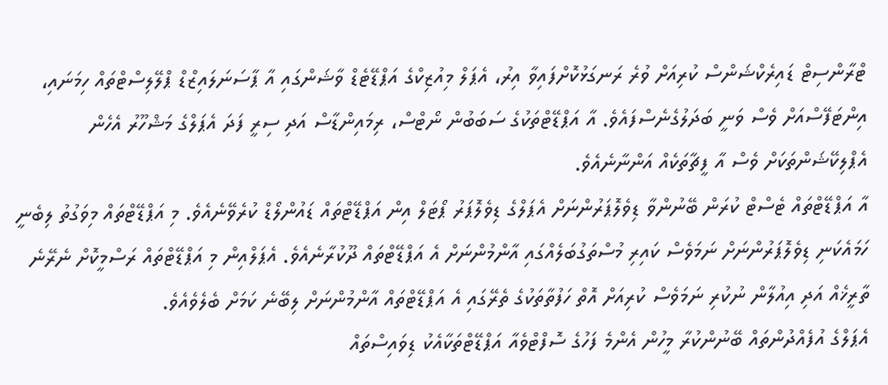ޓްރާންސިޓް ޑައިރެކްޝަންސް ކުރިއަށް ވުރެ ރަނގަޅުކޮށްފައިވާ އިރު، އެޕަލް މިއުޒިކްގެ އަޕްޑޭޓެޑް ވާޝަންގައި އާ ޕާސަނަލައިޒްޑް ޕްލޭލިސްޓްތައް ހިމަނައި، އިންޓަފޭސްއަށް ވެސް ވަނީ ބަދަލުގެނެސްފައެވެ. އާ އަޕްޑޭޓްތަކުގެ ސަބަބުން ނޯޓްސް، ރިމައިންޑާސް އަދި ސިރީ ފަދަ އެޕަލްގެ މަޝްހޫރު އެހެން އެޕްލިކޭޝަންތަކަށް ވެސް އާ ފީޗާތަކެއް އަންނާނެއެވެ.
އާ އަޕްޑޭޓްތައް ޓެސްޓް ކުރަން ބޭނުންވާ ޑިވެލޮޕަރުންނަށް އެޕަލްގެ ޑިވެލޮޕަރު ޕޯޓަލް އިން އަޕްޑޭޓްތައް ޑައުންލޯޑް ކުރެވޭނެއެވެ. މި އަޕްޑޭޓްތައް މިވަގުތު ލިބެނީ ހަމައެކަނި ޑިވެލޮޕަރުންނަށް ނަމަވެސް ކައިރި މުސްތަގުބަލެއްގައި އާންމުންނަށް އެ އަޕްޑޭޓްތައް ދޫކުރާނެއެވެ. އެޕަލްއިން މި އަޕްޑޭޓްތައް ރަސްމީކޮށް ނެރޭނެ ތާރީޚެއް އަދި އިއުލާން ނުކުރި ނަމަވެސް ކުރިއަށް އޮތް ހަފުތާތަކުގެ ތެރޭގައި އެ އަޕްޑޭޓްތައް އާންމުންނަށް ލިބޭނެ ކަމަށް ބެލެވެއެވެ.
އެޕަލްގެ އުފެއްދުންތައް ބޭނުންކުރާ މީހުން އެންމެ ފަހުގެ ސޮފްޓްވެއާ އަޕްޑޭޓްތަކާއެކު ޑިވައިސްތައް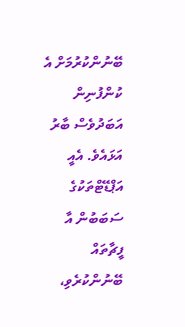ބޭނުންކުރުމަށް އެ ކުންފުނިން އަބަދުވެސް ބާރު އަޅައެވެ. އެއީ އަޕްޑޭޓްތަކުގެ ސަބަބުން އާ ފީޗާތައް ބޭނުންކުރެވި،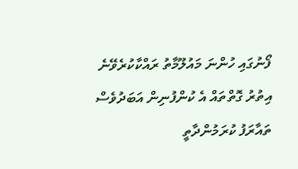ފޯނުގައި ހުންނަ މައުލޫމާތު ރައްކާކުރެވޭނެ އިތުރު ގޮތްތައް އެ ކުންފުނިން އަބަދުވެސް ތައާރަފު ކުރަމުންދާތީ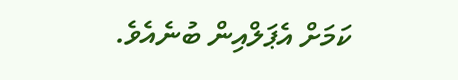ކަމަށް އެޕަލްއިން ބުނެއެވެ.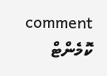comment ކޮމެންޓް